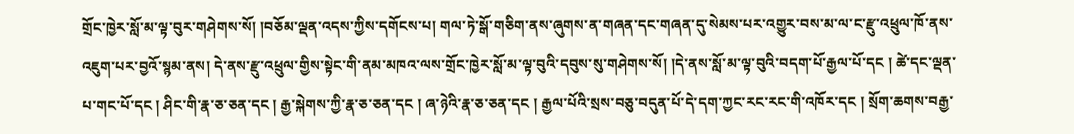གྲོང་ཁྱེར་སློ་མ་ལྟ་བུར་གཤེགས་སོ། །བཅོམ་ལྡན་འདས་ཀྱིས་དགོངས་པ། གལ་ཏེ་སྒོ་གཅིག་ནས་ཞུགས་ན་གཞན་དང་གཞན་དུ་སེམས་པར་འགྱུར་བས་མ་ལ་ང་རྫུ་འཕྲུལ་ཁོ་ནས་འཇུག་པར་བྱའོ་སྙམ་ནས། དེ་ནས་རྫུ་འཕྲུལ་གྱིས་སྟེང་གི་ནམ་མཁའ་ལས་གྲོང་ཁྱེར་སློ་མ་ལྟ་བུའི་དབུས་སུ་གཤེགས་སོ། །དེ་ནས་སློ་མ་ལྟ་བུའི་བདག་པོ་རྒྱལ་པོ་དང ། ཚེ་དང་ལྡན་པ་གང་པོ་དང ། ཤིང་གི་རྣ་ཅ་ཅན་དང ། རྒྱ་སྐེགས་ཀྱི་རྣ་ཅ་ཅན་དང ། ཞ་ཉེའི་རྣ་ཅ་ཅན་དང ། རྒྱལ་པོའི་སྲས་བཅུ་བདུན་པོ་དེ་དག་ཀྱང་རང་རང་གི་འཁོར་དང ། སྲོག་ཆགས་བརྒྱ་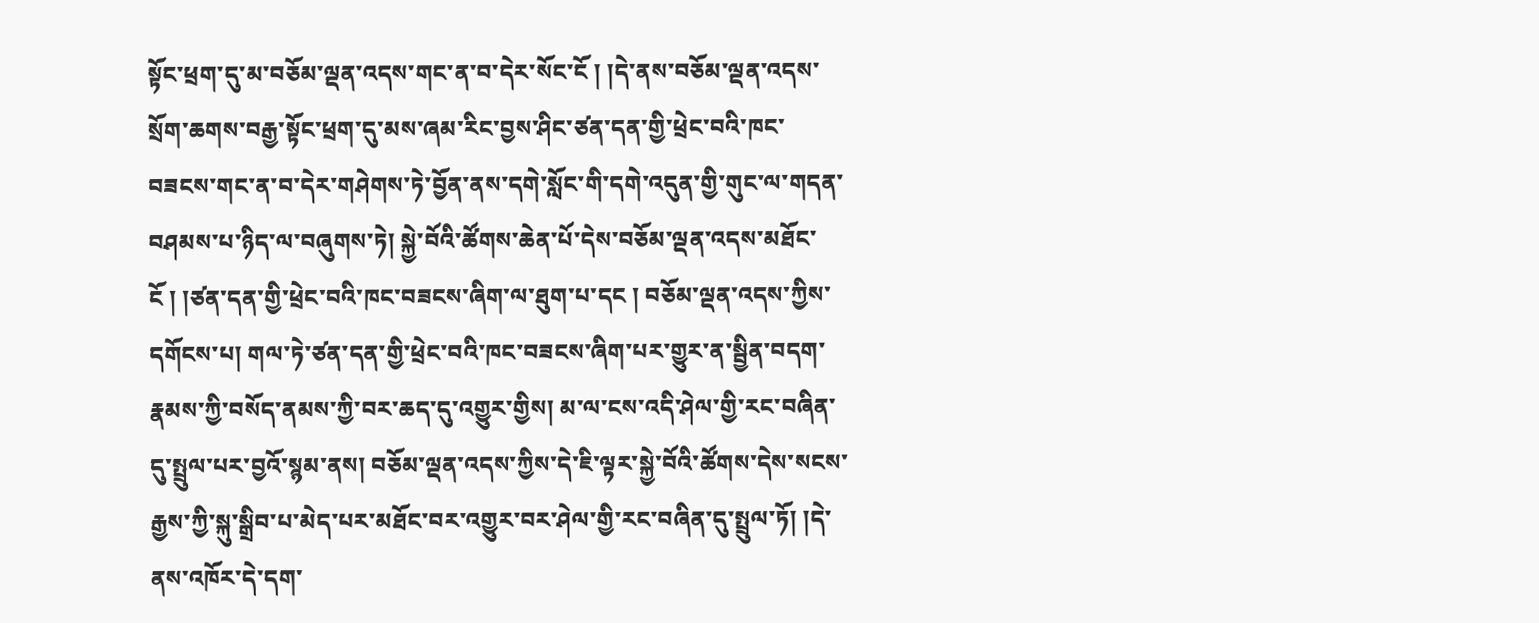སྟོང་ཕྲག་དུ་མ་བཅོམ་ལྡན་འདས་གང་ན་བ་དེར་སོང་ངོ ། །དེ་ནས་བཅོམ་ལྡན་འདས་སྲོག་ཆགས་བརྒྱ་སྟོང་ཕྲག་དུ་མས་ཞམ་རིང་བྱས་ཤིང་ཙན་དན་གྱི་ཕྲེང་བའི་ཁང་བཟངས་གང་ན་བ་དེར་གཤེགས་ཏེ་བྱོན་ནས་དགེ་སློང་གི་དགེ་འདུན་གྱི་གུང་ལ་གདན་བཤམས་པ་ཉིད་ལ་བཞུགས་ཏེ། སྐྱེ་བོའི་ཚོགས་ཆེན་པོ་དེས་བཅོམ་ལྡན་འདས་མཐོང་ངོ ། །ཙན་དན་གྱི་ཕྲེང་བའི་ཁང་བཟངས་ཞིག་ལ་ཐུག་པ་དང ། བཅོམ་ལྡན་འདས་ཀྱིས་དགོངས་པ། གལ་ཏེ་ཙན་དན་གྱི་ཕྲེང་བའི་ཁང་བཟངས་ཞིག་པར་གྱུར་ན་སྦྱིན་བདག་རྣམས་ཀྱི་བསོད་ནམས་ཀྱི་བར་ཆད་དུ་འགྱུར་གྱིས། མ་ལ་ངས་འདི་ཤེལ་གྱི་རང་བཞིན་དུ་སྤྲུལ་པར་བྱའོ་སྙམ་ནས། བཅོམ་ལྡན་འདས་ཀྱིས་དེ་ཇི་ལྟར་སྐྱེ་བོའི་ཚོགས་དེས་སངས་རྒྱས་ཀྱི་སྐུ་སྒྲིབ་པ་མེད་པར་མཐོང་བར་འགྱུར་བར་ཤེལ་གྱི་རང་བཞིན་དུ་སྤྲུལ་ཏོ། །དེ་ནས་འཁོར་དེ་དག་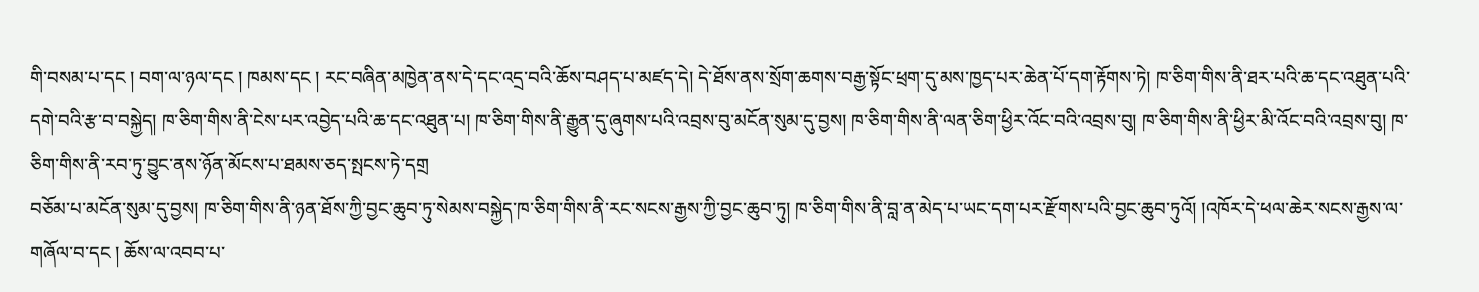གི་བསམ་པ་དང ། བག་ལ་ཉལ་དང ། ཁམས་དང ། རང་བཞིན་མཁྱེན་ནས་དེ་དང་འདྲ་བའི་ཆོས་བཤད་པ་མཛད་དེ། དེ་ཐོས་ནས་སྲོག་ཆགས་བརྒྱ་སྟོང་ཕྲག་དུ་མས་ཁྱད་པར་ཆེན་པོ་དག་རྟོགས་ཏེ། ཁ་ཅིག་གིས་ནི་ཐར་པའི་ཆ་དང་འཐུན་པའི་དགེ་བའི་རྩ་བ་བསྐྱེད། ཁ་ཅིག་གིས་ནི་ངེས་པར་འབྱེད་པའི་ཆ་དང་འཐུན་པ། ཁ་ཅིག་གིས་ནི་རྒྱུན་དུ་ཞུགས་པའི་འབྲས་བུ་མངོན་སུམ་དུ་བྱས། ཁ་ཅིག་གིས་ནི་ལན་ཅིག་ཕྱིར་འོང་བའི་འབྲས་བུ། ཁ་ཅིག་གིས་ནི་ཕྱིར་མི་འོང་བའི་འབྲས་བུ། ཁ་ཅིག་གིས་ནི་རབ་ཏུ་བྱུང་ནས་ཉོན་མོངས་པ་ཐམས་ཅད་སྤངས་ཏེ་དགྲ
བཅོམ་པ་མངོན་སུམ་དུ་བྱས། ཁ་ཅིག་གིས་ནི་ཉན་ཐོས་ཀྱི་བྱང་ཆུབ་ཏུ་སེམས་བསྐྱེད་ཁ་ཅིག་གིས་ནི་རང་སངས་རྒྱས་ཀྱི་བྱང་ཆུབ་ཏུ། ཁ་ཅིག་གིས་ནི་བླ་ན་མེད་པ་ཡང་དག་པར་རྫོགས་པའི་བྱང་ཆུབ་ཏུའོ། །འཁོར་དེ་ཕལ་ཆེར་སངས་རྒྱས་ལ་གཞོལ་བ་དང ། ཆོས་ལ་འབབ་པ་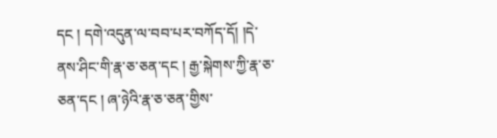དང ། དགེ་འདུན་ལ་བབ་པར་བཀོད་དོ། །དེ་ནས་ཤིང་གི་རྣ་ཅ་ཅན་དང ། རྒྱ་སྐེགས་ཀྱི་རྣ་ཅ་ཅན་དང ། ཞ་ཉེའི་རྣ་ཅ་ཅན་གྱིས་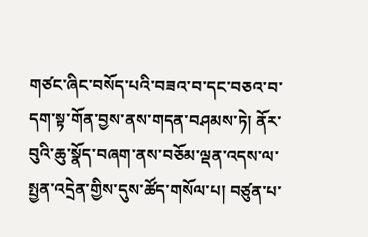གཙང་ཞིང་བསོད་པའི་བཟའ་བ་དང་བཅའ་བ་དག་སྟ་གོན་བྱས་ནས་གདན་བཤམས་ཏེ། ནོར་བུའི་ཆུ་སྣོད་བཞག་ནས་བཅོམ་ལྡན་འདས་ལ་སྤྱན་འདྲེན་གྱིས་དུས་ཚོད་གསོལ་པ། བཙུན་པ་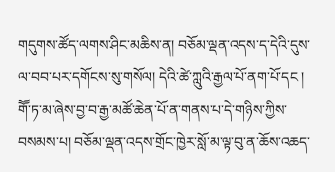གདུགས་ཚོད་ལགས་ཤིང་མཆིས་ན། བཅོམ་ལྡན་འདས་ད་དེའི་དུས་ལ་བབ་པར་དགོངས་སུ་གསོལ། དེའི་ཚེ་ཀླུའི་རྒྱལ་པོ་ནག་པོ་དང ། གཽ་ཏ་མ་ཞེས་བྱ་བ་རྒྱ་མཚོ་ཆེན་པོ་ན་གནས་པ་དེ་གཉིས་ཀྱིས་བསམས་པ། བཅོམ་ལྡན་འདས་གྲོང་ཁྱེར་སློ་མ་ལྟ་བུ་ན་ཆོས་འཆད་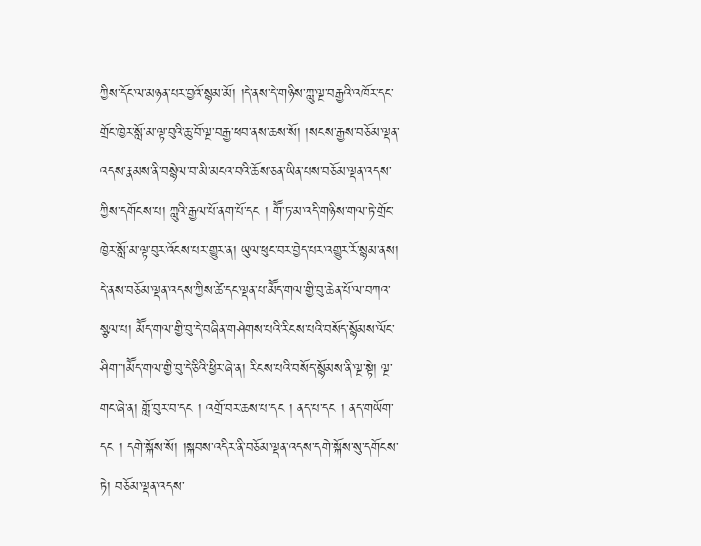ཀྱིས་དོང་ལ་མཉན་པར་བྱའོ་སྙམ་མོ། །དེ་ནས་དེ་གཉིས་ཀླུ་ལྔ་བརྒྱའི་འཁོར་དང་གྲོང་ཁྱེར་སློ་མ་ལྟ་བུའི་ཆུ་བོ་ལྔ་བརྒྱ་ཕབ་ནས་ཆས་སོ། །སངས་རྒྱས་བཅོམ་ལྡན་འདས་རྣམས་ནི་བསྙེལ་བ་མི་མངའ་བའི་ཆོས་ཅན་ཡིན་པས་བཅོམ་ལྡན་འདས་ཀྱིས་དགོངས་པ། ཀླུའི་རྒྱལ་པོ་ནག་པོ་དང ། གཽ་ཏ་མ་འདི་གཉིས་གལ་ཏེ་གྲོང་ཁྱེར་སློ་མ་ལྟ་བུར་འོངས་པར་གྱུར་ན། ཡུལ་ཕུང་བར་བྱེད་པར་འགྱུར་རོ་སྙམ་ནས། དེ་ནས་བཅོམ་ལྡན་འདས་ཀྱིས་ཚེ་དང་ལྡན་པ་མཽད་གལ་གྱི་བུ་ཆེན་པོ་ལ་བཀའ་སྩལ་པ། མཽད་གལ་གྱི་བུ་དེ་བཞིན་གཤེགས་པའི་རིངས་པའི་བསོད་སྙོམས་ལོང་ཤིག་་།མཽད་གལ་གྱི་བུ་དེ་ཅིའི་ཕྱིར་ཞེ་ན། རིངས་པའི་བསོད་སྙོམས་ནི་ལྔ་སྟེ། ལྔ་གང་ཞེ་ན། གློ་བུར་བ་དང ། འགྲོ་བར་ཆས་པ་དང ། ནད་པ་དང ། ནད་གཡོག་དང ། དགེ་སྐོས་སོ། །སྐབས་འདིར་ནི་བཅོམ་ལྡན་འདས་དགེ་སྐོས་སུ་དགོངས་ཏེ། བཅོམ་ལྡན་འདས་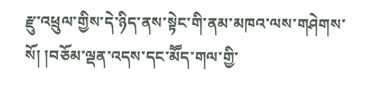རྫུ་འཕྲུལ་གྱིས་དེ་ཉིད་ནས་སྟེང་གི་ནམ་མཁའ་ལས་གཤེགས་སོ། །བཅོམ་ལྡན་འདས་དང་མཽད་གལ་གྱི་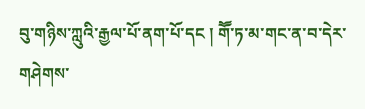བུ་གཉིས་ཀླུའི་རྒྱལ་པོ་ནག་པོ་དང ། གཽ་ཏ་མ་གང་ན་བ་དེར་གཤེགས་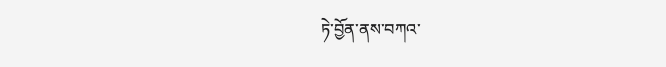ཏེ་བྱོན་ནས་བཀའ་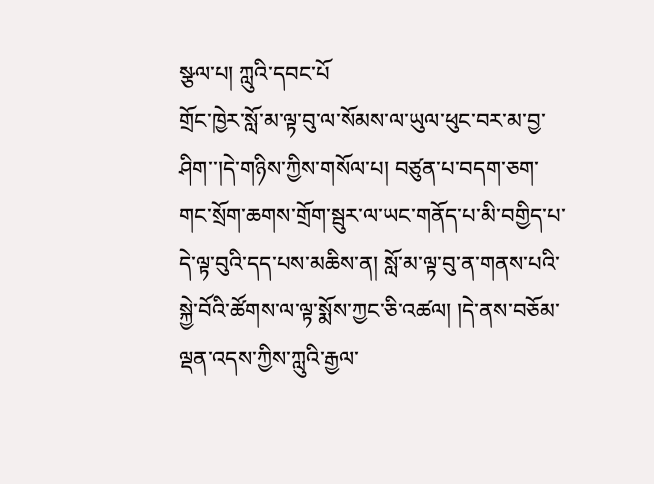སྩལ་པ། ཀླུའི་དབང་པོ
གྲོང་ཁྱེར་སློ་མ་ལྟ་བུ་ལ་སོམས་ལ་ཡུལ་ཕུང་བར་མ་བྱ་ཤིག་་།དེ་གཉིས་ཀྱིས་གསོལ་པ། བཙུན་པ་བདག་ཅག་གང་སྲོག་ཆགས་གྲོག་སྦུར་ལ་ཡང་གནོད་པ་མི་བགྱིད་པ་དེ་ལྟ་བུའི་དད་པས་མཆིས་ན། སློ་མ་ལྟ་བུ་ན་གནས་པའི་སྐྱེ་བོའི་ཚོགས་ལ་ལྟ་སྨོས་ཀྱང་ཅི་འཚལ། །དེ་ནས་བཅོམ་ལྡན་འདས་ཀྱིས་ཀླུའི་རྒྱལ་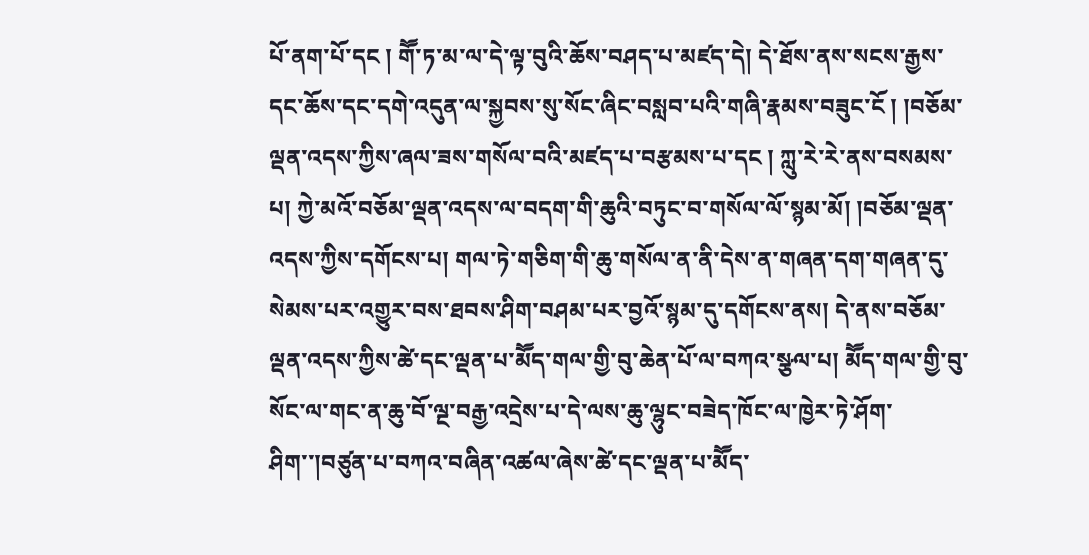པོ་ནག་པོ་དང ། གཽ་ཏ་མ་ལ་དེ་ལྟ་བུའི་ཆོས་བཤད་པ་མཛད་དེ། དེ་ཐོས་ནས་སངས་རྒྱས་དང་ཆོས་དང་དགེ་འདུན་ལ་སྐྱབས་སུ་སོང་ཞིང་བསླབ་པའི་གཞི་རྣམས་བཟུང་ངོ ། །བཅོམ་ལྡན་འདས་ཀྱིས་ཞལ་ཟས་གསོལ་བའི་མཛད་པ་བརྩམས་པ་དང ། ཀླུ་རེ་རེ་ནས་བསམས་པ། ཀྱེ་མའོ་བཅོམ་ལྡན་འདས་ལ་བདག་གི་ཆུའི་བཏུང་བ་གསོལ་ལོ་སྙམ་མོ། །བཅོམ་ལྡན་འདས་ཀྱིས་དགོངས་པ། གལ་ཏེ་གཅིག་གི་ཆུ་གསོལ་ན་ནི་དེས་ན་གཞན་དག་གཞན་དུ་སེམས་པར་འགྱུར་བས་ཐབས་ཤིག་བཤམ་པར་བྱའོ་སྙམ་དུ་དགོངས་ནས། དེ་ནས་བཅོམ་ལྡན་འདས་ཀྱིས་ཚེ་དང་ལྡན་པ་མཽད་གལ་གྱི་བུ་ཆེན་པོ་ལ་བཀའ་སྩལ་པ། མཽད་གལ་གྱི་བུ་སོང་ལ་གང་ན་ཆུ་བོ་ལྔ་བརྒྱ་འདྲེས་པ་དེ་ལས་ཆུ་ལྷུང་བཟེད་ཁོང་ལ་ཁྱེར་ཏེ་ཤོག་ཤིག་་།བཙུན་པ་བཀའ་བཞིན་འཚལ་ཞེས་ཚེ་དང་ལྡན་པ་མཽད་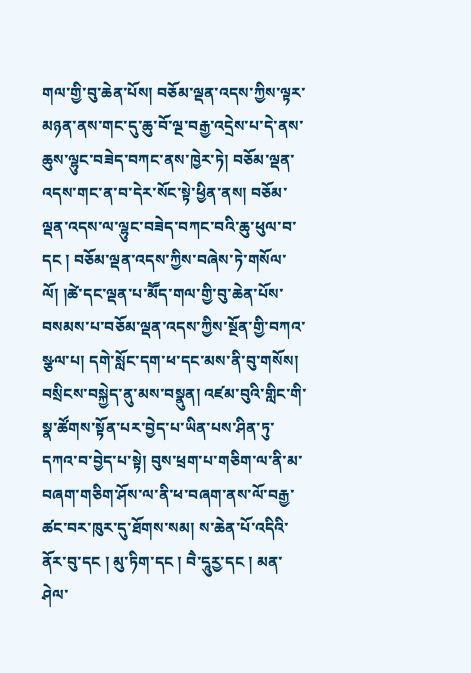གལ་གྱི་བུ་ཆེན་པོས། བཅོམ་ལྡན་འདས་ཀྱིས་ལྟར་མཉན་ནས་གང་དུ་ཆུ་བོ་ལྔ་བརྒྱ་འདྲེས་པ་དེ་ནས་ཆུས་ལྷུང་བཟེད་བཀང་ནས་ཁྱེར་ཏེ། བཅོམ་ལྡན་འདས་གང་ན་བ་དེར་སོང་སྟེ་ཕྱིན་ནས། བཅོམ་ལྡན་འདས་ལ་ལྷུང་བཟེད་བཀང་བའི་ཆུ་ཕུལ་བ་དང ། བཅོམ་ལྡན་འདས་ཀྱིས་བཞེས་ཏེ་གསོལ་ལོ། །ཚེ་དང་ལྡན་པ་མཽད་གལ་གྱི་བུ་ཆེན་པོས་བསམས་པ་བཅོམ་ལྡན་འདས་ཀྱིས་སྔོན་གྱི་བཀའ་སྩལ་པ། དགེ་སློང་དག་ཕ་དང་མས་ནི་བུ་གསོས། བསྲིངས་བསྐྱེད་ནུ་མས་བསྣུན། འཛམ་བུའི་གླིང་གི་སྣ་ཚོགས་སྟོན་པར་བྱེད་པ་ཡིན་པས་ཤིན་ཏུ་དཀའ་བ་བྱེད་པ་སྟེ། བུས་ཕྲག་པ་གཅིག་ལ་ནི་མ་བཞག་གཅིག་ཤོས་ལ་ནི་ཕ་བཞག་ནས་ལོ་བརྒྱ་ཚང་བར་ཁུར་དུ་ཐོགས་སམ། ས་ཆེན་པོ་འདིའི་ནོར་བུ་དང ། མུ་ཏིག་དང ། བཻ་དཱུརྱ་དང ། མན་ཤེལ་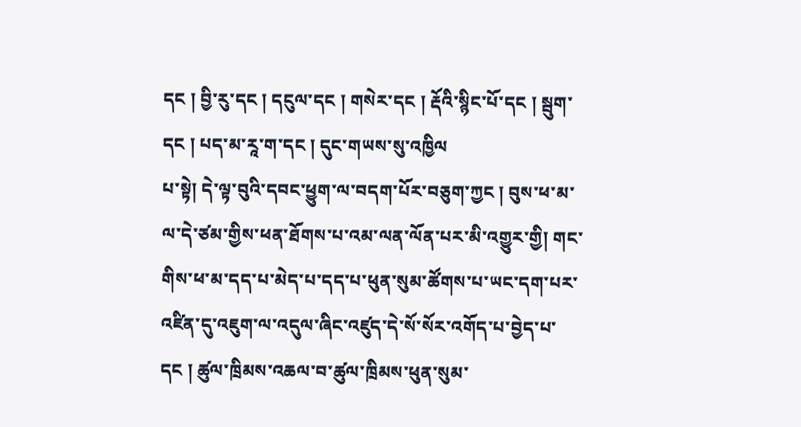དང ། བྱི་རུ་དང ། དངུལ་དང ། གསེར་དང ། རྡོའི་སྙིང་པོ་དང ། སྦུག་དང ། པད་མ་རཱ་ག་དང ། དུང་གཡས་སུ་འཁྱིལ
པ་སྟེ། དེ་ལྟ་བུའི་དབང་ཕྱུག་ལ་བདག་པོར་བཅུག་ཀྱང ། བུས་ཕ་མ་ལ་དེ་ཙམ་གྱིས་ཕན་ཐོགས་པ་འམ་ལན་ལོན་པར་མི་འགྱུར་གྱི། གང་གིས་ཕ་མ་དད་པ་མེད་པ་དད་པ་ཕུན་སུམ་ཚོགས་པ་ཡང་དག་པར་འཛིན་དུ་འཇུག་ལ་འདུལ་ཞིང་འཛུད་དེ་སོ་སོར་འགོད་པ་བྱེད་པ་དང ། ཚུལ་ཁྲིམས་འཆལ་བ་ཚུལ་ཁྲིམས་ཕུན་སུམ་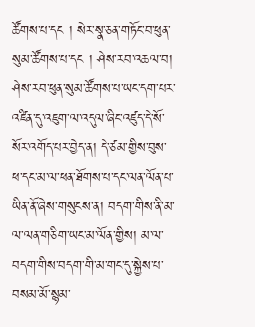ཚོགས་པ་དང ། སེར་སྣ་ཅན་གཏོང་བ་ཕུན་སུམ་ཚོགས་པ་དང ། ཤེས་རབ་འཆལ་བ། ཤེས་རབ་ཕུན་སུམ་ཚོགས་པ་ཡང་དག་པར་འཛིན་དུ་འཇུག་ལ་འདུལ་ཞིང་འཛུད་དེ་སོ་སོར་འགོད་པར་བྱེད་ན། དེ་ཙམ་གྱིས་བུས་ཕ་དང་མ་ལ་ཕན་ཐོགས་པ་དང་ལན་ལོན་པ་ཡིན་ནོ་ཞེས་གསུངས་ན། བདག་གིས་ནི་མ་ལ་ལན་གཅིག་ཡང་མ་ལོན་གྱིས། མ་ལ་བདག་གིས་བདག་གི་མ་གང་དུ་སྐྱེས་པ་བསམ་མོ་སྙམ་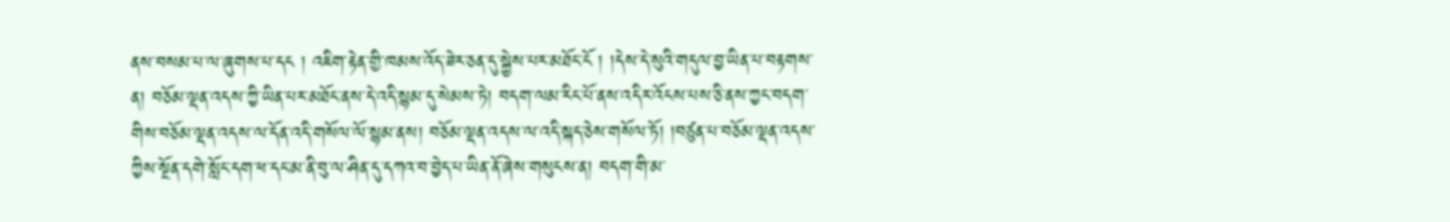ནས་བསམ་པ་ལ་ཞུགས་པ་དང ། འཇིག་རྟེན་གྱི་ཁམས་འོད་ཟེར་ཅན་དུ་སྐྱེས་པར་མཐོང་ངོ ། །དེས་དེ་སུའི་གདུལ་བྱ་ཡིན་པ་བརྟགས་ན། བཅོམ་ལྡན་འདས་ཀྱི་ཡིན་པར་མཐོང་ནས་དེ་འདི་སྙམ་དུ་སེམས་ཏེ། བདག་ལམ་རིང་པོ་ནས་འདིར་འོངས་པས་ཅི་ནས་ཀྱང་བདག་གིས་བཅོམ་ལྡན་འདས་ལ་དོན་འདི་གསོལ་ལོ་སྙམ་ནས། བཅོམ་ལྡན་འདས་ལ་འདི་སྐད་ཅེས་གསོལ་ཏོ། །བཙུན་པ་བཅོམ་ལྡན་འདས་ཀྱིས་སྔོན་དགེ་སློང་དག་ཕ་དང་མ་ནི་བུ་ལ་ཤིན་དུ་དཀའ་བ་བྱེད་པ་ཡིན་ནོ་ཞེས་གསུངས་ན། བདག་གི་མ་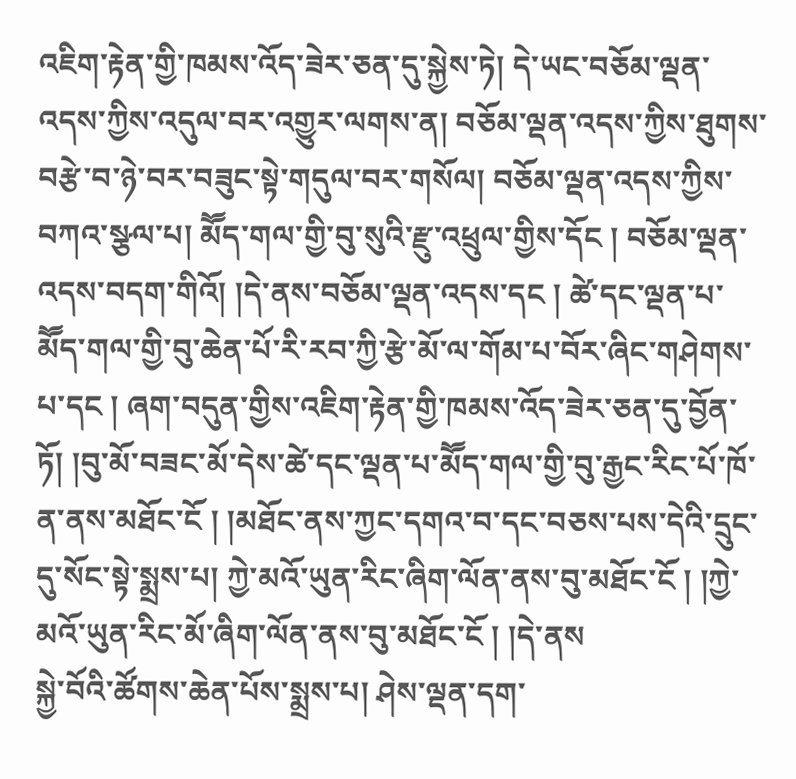འཇིག་རྟེན་གྱི་ཁམས་འོད་ཟེར་ཅན་དུ་སྐྱེས་ཏེ། དེ་ཡང་བཅོམ་ལྡན་འདས་ཀྱིས་འདུལ་བར་འགྱུར་ལགས་ན། བཅོམ་ལྡན་འདས་ཀྱིས་ཐུགས་བརྩེ་བ་ཉེ་བར་བཟུང་སྟེ་གདུལ་བར་གསོལ། བཅོམ་ལྡན་འདས་ཀྱིས་བཀའ་སྩལ་པ། མཽད་གལ་གྱི་བུ་སུའི་རྫུ་འཕྲུལ་གྱིས་དོང ། བཅོམ་ལྡན་འདས་བདག་གིའོ། །དེ་ནས་བཅོམ་ལྡན་འདས་དང ། ཚེ་དང་ལྡན་པ་མཽད་གལ་གྱི་བུ་ཆེན་པོ་རི་རབ་ཀྱི་རྩེ་མོ་ལ་གོམ་པ་བོར་ཞིང་གཤེགས་པ་དང ། ཞག་བདུན་གྱིས་འཇིག་རྟེན་གྱི་ཁམས་འོད་ཟེར་ཅན་དུ་བྱོན་ཏོ། །བུ་མོ་བཟང་མོ་དེས་ཚེ་དང་ལྡན་པ་མཽད་གལ་གྱི་བུ་རྒྱང་རིང་པོ་ཁོ་ན་ནས་མཐོང་ངོ ། །མཐོང་ནས་ཀྱང་དགའ་བ་དང་བཅས་པས་དེའི་དྲུང་དུ་སོང་སྟེ་སྨྲས་པ། ཀྱེ་མའོ་ཡུན་རིང་ཞིག་ལོན་ནས་བུ་མཐོང་ངོ ། །ཀྱེ་མའོ་ཡུན་རིང་མོ་ཞིག་ལོན་ནས་བུ་མཐོང་ངོ ། །དེ་ནས
སྐྱེ་བོའི་ཚོགས་ཆེན་པོས་སྨྲས་པ། ཤེས་ལྡན་དག་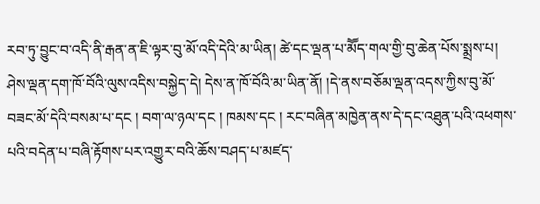རབ་ཏུ་བྱུང་བ་འདི་ནི་རྒན་ན་ཇི་ལྟར་བུ་མོ་འདི་དེའི་མ་ཡིན། ཚེ་དང་ལྡན་པ་མཽད་གལ་གྱི་བུ་ཆེན་པོས་སྨྲས་པ། ཤེས་ལྡན་དག་ཁོ་བོའི་ལུས་འདིས་བསྐྱེད་དེ། དེས་ན་ཁོ་བོའི་མ་ཡིན་ནོ། །དེ་ནས་བཅོམ་ལྡན་འདས་ཀྱིས་བུ་མོ་བཟང་མོ་དེའི་བསམ་པ་དང ། བག་ལ་ཉལ་དང ། ཁམས་དང ། རང་བཞིན་མཁྱེན་ནས་དེ་དང་འཐུན་པའི་འཕགས་པའི་བདེན་པ་བཞི་རྟོགས་པར་འགྱུར་བའི་ཆོས་བཤད་པ་མཛད་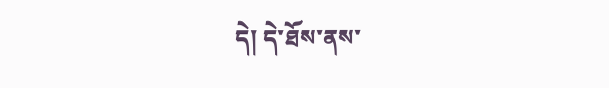དེ། དེ་ཐོས་ནས་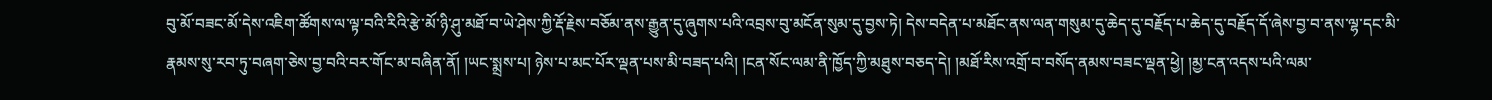བུ་མོ་བཟང་མོ་དེས་འཇིག་ཚོགས་ལ་ལྟ་བའི་རིའི་རྩེ་མོ་ཉི་ཤུ་མཐོ་བ་ཡེ་ཤེས་ཀྱི་རྡོ་རྗེས་བཅོམ་ནས་རྒྱུན་དུ་ཞུགས་པའི་འབྲས་བུ་མངོན་སུམ་དུ་བྱས་ཏེ། དེས་བདེན་པ་མཐོང་ནས་ལན་གསུམ་དུ་ཆེད་དུ་བརྗོད་པ་ཆེད་དུ་བརྗོད་དོ་ཞེས་བྱ་བ་ནས་ལྷ་དང་མི་རྣམས་སུ་རབ་ཏུ་བཞག་ཅེས་བྱ་བའི་བར་གོང་མ་བཞིན་ནོ། །ཡང་སྨྲས་པ། ཉེས་པ་མང་པོར་ལྡན་པས་མི་བཟད་པའི། །ངན་སོང་ལམ་ནི་ཁྱོད་ཀྱི་མཐུས་བཅད་དེ། །མཐོ་རིས་འགྲོ་བ་བསོད་ནམས་བཟང་ལྡན་ཕྱེ། །མྱ་ངན་འདས་པའི་ལམ་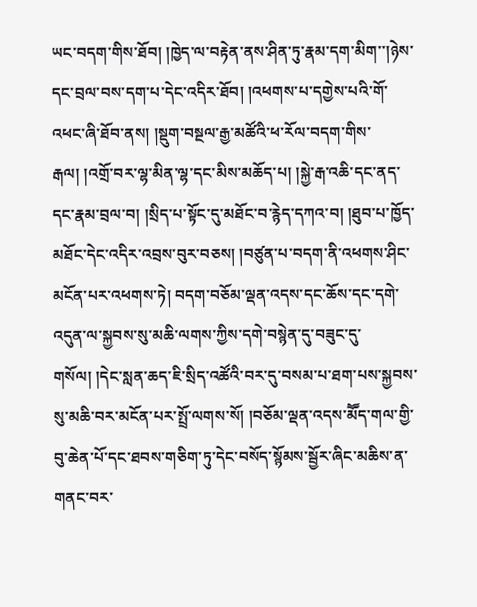ཡང་བདག་གིས་ཐོབ། །ཁྱེད་ལ་བརྟེན་ནས་ཤིན་ཏུ་རྣམ་དག་མིག་་།ཉེས་དང་བྲལ་བས་དག་པ་དེང་འདིར་ཐོབ། །འཕགས་པ་དགྱེས་པའི་གོ་འཕང་ཞི་ཐོབ་ནས། །སྡུག་བསྔལ་རྒྱ་མཚོའི་ཕ་རོལ་བདག་གིས་རྒལ། །འགྲོ་བར་ལྷ་མིན་ལྷ་དང་མིས་མཆོད་པ། །སྐྱེ་རྒ་འཆི་དང་ནད་དང་རྣམ་བྲལ་བ། །སྲིད་པ་སྟོང་དུ་མཐོང་བ་རྙེད་དཀའ་བ། །ཐུབ་པ་ཁྱོད་མཐོང་དེང་འདིར་འབྲས་བུར་བཅས། །བཙུན་པ་བདག་ནི་འཕགས་ཤིང་མངོན་པར་འཕགས་ཏེ། བདག་བཅོམ་ལྡན་འདས་དང་ཆོས་དང་དགེ་འདུན་ལ་སྐྱབས་སུ་མཆི་ལགས་ཀྱིས་དགེ་བསྙེན་དུ་བཟུང་དུ་གསོལ། །དེང་སླན་ཆད་ཇི་སྲིད་འཚོའི་བར་དུ་བསམ་པ་ཐག་པས་སྐྱབས་སུ་མཆི་བར་མངོན་པར་སྤྲོ་ལགས་སོ། །བཅོམ་ལྡན་འདས་མཽད་གལ་གྱི་བུ་ཆེན་པོ་དང་ཐབས་གཅིག་ཏུ་དེང་བསོད་སྙོམས་སྦྱོར་ཞིང་མཆིས་ན་གནང་བར་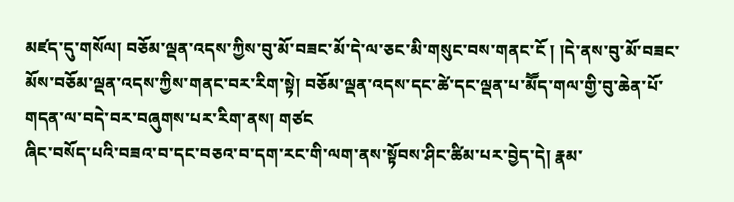མཛད་དུ་གསོལ། བཅོམ་ལྡན་འདས་ཀྱིས་བུ་མོ་བཟང་མོ་དེ་ལ་ཅང་མི་གསུང་བས་གནང་ངོ ། །དེ་ནས་བུ་མོ་བཟང་མོས་བཅོམ་ལྡན་འདས་ཀྱིས་གནང་བར་རིག་སྟེ། བཅོམ་ལྡན་འདས་དང་ཚེ་དང་ལྡན་པ་མཽད་གལ་གྱི་བུ་ཆེན་པོ་གདན་ལ་བདེ་བར་བཞུགས་པར་རིག་ནས། གཙང
ཞིང་བསོད་པའི་བཟའ་བ་དང་བཅའ་བ་དག་རང་གི་ལག་ནས་སྟོབས་ཤིང་ཚིམ་པར་བྱེད་དེ། རྣམ་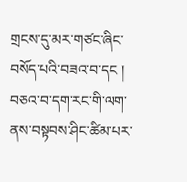གྲངས་དུ་མར་གཙང་ཞིང་བསོད་པའི་བཟའ་བ་དང ། བཅའ་བ་དག་རང་གི་ལག་ནས་བསྟབས་ཤིང་ཚིམ་པར་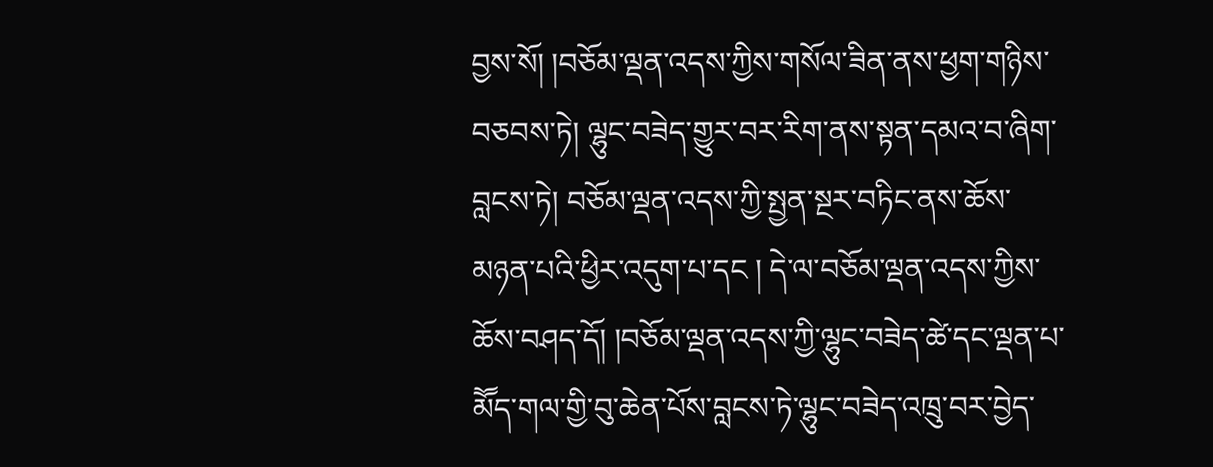བྱས་སོ། །བཅོམ་ལྡན་འདས་ཀྱིས་གསོལ་ཟིན་ནས་ཕྱག་གཉིས་བཅབས་ཏེ། ལྷུང་བཟེད་གྱུར་བར་རིག་ནས་སྟན་དམའ་བ་ཞིག་བླངས་ཏེ། བཅོམ་ལྡན་འདས་ཀྱི་སྤྱན་སྔར་བཏིང་ནས་ཆོས་མཉན་པའི་ཕྱིར་འདུག་པ་དང ། དེ་ལ་བཅོམ་ལྡན་འདས་ཀྱིས་ཆོས་བཤད་དོ། །བཅོམ་ལྡན་འདས་ཀྱི་ལྷུང་བཟེད་ཚེ་དང་ལྡན་པ་མཽད་གལ་གྱི་བུ་ཆེན་པོས་བླངས་ཏེ་ལྷུང་བཟེད་འཁྲུ་བར་བྱེད་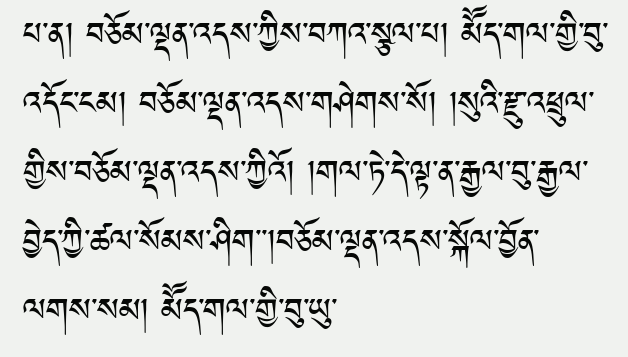པ་ན། བཅོམ་ལྡན་འདས་ཀྱིས་བཀའ་སྩལ་པ། མཽད་གལ་གྱི་བུ་འདོང་ངམ། བཅོམ་ལྡན་འདས་གཤེགས་སོ། །སུའི་རྫུ་འཕྲུལ་གྱིས་བཅོམ་ལྡན་འདས་ཀྱིའོ། །གལ་ཏེ་དེ་ལྟ་ན་རྒྱལ་བུ་རྒྱལ་བྱེད་ཀྱི་ཚལ་སོམས་ཤིག་་།བཅོམ་ལྡན་འདས་སྐོལ་བྱོན་ལགས་སམ། མཽད་གལ་གྱི་བུ་ཡུ་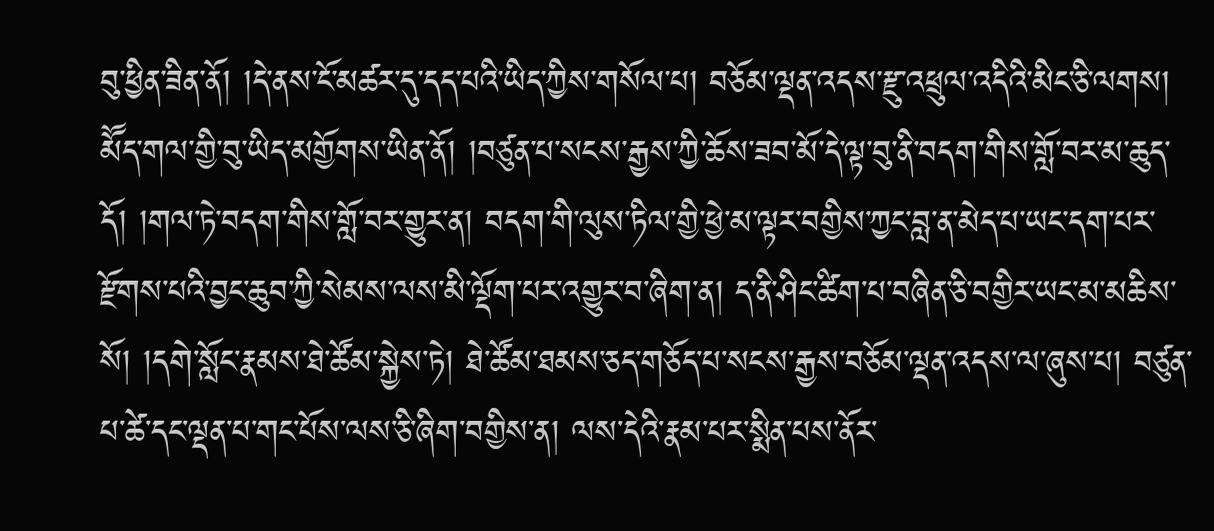བུ་ཕྱིན་ཟིན་ནོ། །དེ་ནས་ངོ་མཚར་དུ་དད་པའི་ཡིད་ཀྱིས་གསོལ་པ། བཅོམ་ལྡན་འདས་རྫུ་འཕྲུལ་འདིའི་མིང་ཅི་ལགས། མཽད་གལ་གྱི་བུ་ཡིད་མགྱོགས་ཡིན་ནོ། །བཙུན་པ་སངས་རྒྱས་ཀྱི་ཆོས་ཟབ་མོ་དེ་ལྟ་བུ་ནི་བདག་གིས་གློ་བར་མ་ཆུད་དོ། །གལ་ཏེ་བདག་གིས་གློ་བར་གྱུར་ན། བདག་གི་ལུས་ཏིལ་གྱི་ཕྱེ་མ་ལྟར་བགྱིས་ཀྱང་བླ་ན་མེད་པ་ཡང་དག་པར་རྫོགས་པའི་བྱང་ཆུབ་ཀྱི་སེམས་ལས་མི་ལྡོག་པར་འགྱུར་བ་ཞིག་ན། ད་ནི་ཤིང་ཚིག་པ་བཞིན་ཅི་བགྱིར་ཡང་མ་མཆིས་སོ། །དགེ་སློང་རྣམས་ཐེ་ཚོམ་སྐྱེས་ཏེ། ཐེ་ཚོམ་ཐམས་ཅད་གཅོད་པ་སངས་རྒྱས་བཅོམ་ལྡན་འདས་ལ་ཞུས་པ། བཙུན་པ་ཚེ་དང་ལྡན་པ་གང་པོས་ལས་ཅི་ཞིག་བགྱིས་ན། ལས་དེའི་རྣམ་པར་སྨིན་པས་ནོར་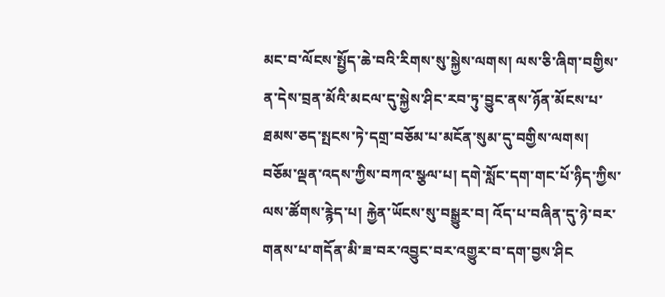མང་བ་ལོངས་སྤྱོད་ཆེ་བའི་རིགས་སུ་སྐྱེས་ལགས། ལས་ཅི་ཞིག་བགྱིས་ན་དེས་བྲན་མོའི་མངལ་དུ་སྐྱེས་ཤིང་རབ་ཏུ་བྱུང་ནས་ཉོན་མོངས་པ་ཐམས་ཅད་སྤངས་ཏེ་དགྲ་བཅོམ་པ་མངོན་སུམ་དུ་བགྱིས་ལགས། བཅོམ་ལྡན་འདས་ཀྱིས་བཀའ་སྩལ་པ། དགེ་སློང་དག་གང་པོ་ཉིད་ཀྱིས་ལས་ཚོགས་རྙེད་པ། རྐྱེན་ཡོངས་སུ་བསྒྱུར་བ། འོད་པ་བཞིན་དུ་ཉེ་བར་གནས་པ་གདོན་མི་ཟ་བར་འབྱུང་བར་འགྱུར་བ་དག་བྱས་ཤིང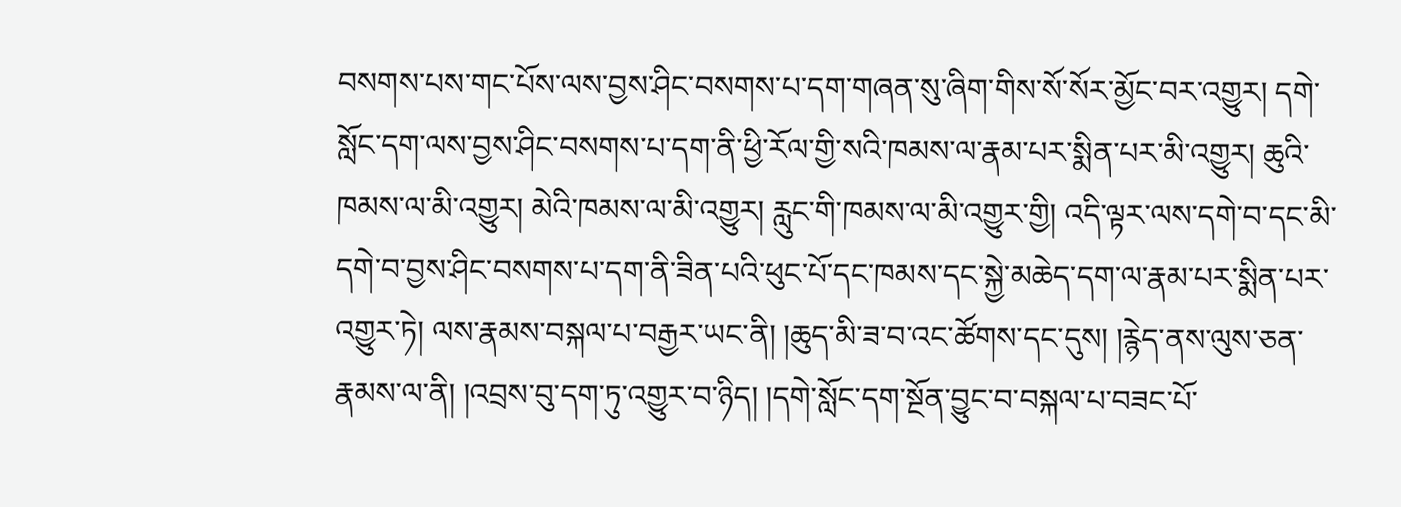བསགས་པས་གང་པོས་ལས་བྱས་ཤིང་བསགས་པ་དག་གཞན་སུ་ཞིག་གིས་སོ་སོར་མྱོང་བར་འགྱུར། དགེ་སློང་དག་ལས་བྱས་ཤིང་བསགས་པ་དག་ནི་ཕྱི་རོལ་གྱི་སའི་ཁམས་ལ་རྣམ་པར་སྨིན་པར་མི་འགྱུར། ཆུའི་ཁམས་ལ་མི་འགྱུར། མེའི་ཁམས་ལ་མི་འགྱུར། རླུང་གི་ཁམས་ལ་མི་འགྱུར་གྱི། འདི་ལྟར་ལས་དགེ་བ་དང་མི་དགེ་བ་བྱས་ཤིང་བསགས་པ་དག་ནི་ཟིན་པའི་ཕུང་པོ་དང་ཁམས་དང་སྐྱེ་མཆེད་དག་ལ་རྣམ་པར་སྨིན་པར་འགྱུར་ཏེ། ལས་རྣམས་བསྐལ་པ་བརྒྱར་ཡང་ནི། །ཆུད་མི་ཟ་བ་འང་ཚོགས་དང་དུས། །རྙེད་ནས་ལུས་ཅན་རྣམས་ལ་ནི། །འབྲས་བུ་དག་ཏུ་འགྱུར་བ་ཉིད། །དགེ་སློང་དག་སྔོན་བྱུང་བ་བསྐལ་པ་བཟང་པོ་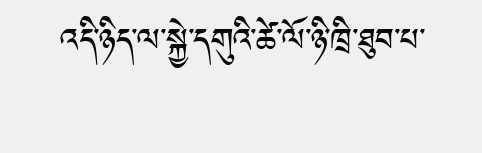འདི་ཉིད་ལ་སྐྱེ་དགུའི་ཚེ་ལོ་ཉི་ཁྲི་ཐུབ་པ་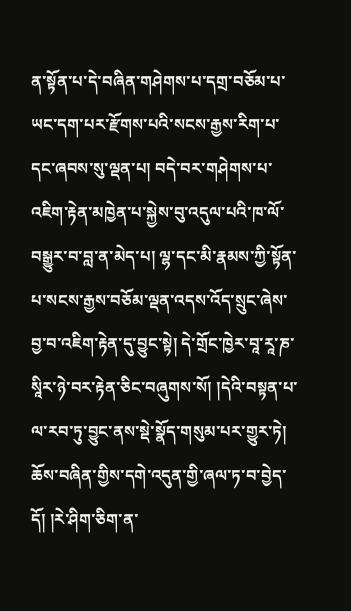ན་སྟོན་པ་དེ་བཞིན་གཤེགས་པ་དགྲ་བཅོམ་པ་ཡང་དག་པར་རྫོགས་པའི་སངས་རྒྱས་རིག་པ་དང་ཞབས་སུ་ལྡན་པ། བདེ་བར་གཤེགས་པ་འཇིག་རྟེན་མཁྱེན་པ་སྐྱེས་བུ་འདུལ་པའི་ཁ་ལོ་བསྒྱུར་བ་བླ་ན་མེད་པ། ལྷ་དང་མི་རྣམས་ཀྱི་སྟོན་པ་སངས་རྒྱས་བཅོམ་ལྡན་འདས་འོད་སྲུང་ཞེས་བྱ་བ་འཇིག་རྟེན་དུ་བྱུང་སྟེ། དེ་གྲོང་ཁྱེར་བཱ་རཱ་ཎ་སཱིར་ཉེ་བར་རྟེན་ཅིང་བཞུགས་སོ། །དེའི་བསྟན་པ་ལ་རབ་ཏུ་བྱུང་ནས་སྡེ་སྣོད་གསུམ་པར་གྱུར་ཏེ། ཆོས་བཞིན་གྱིས་དགེ་འདུན་གྱི་ཞལ་ཏ་བ་བྱེད་དོ། །རེ་ཤིག་ཅིག་ན་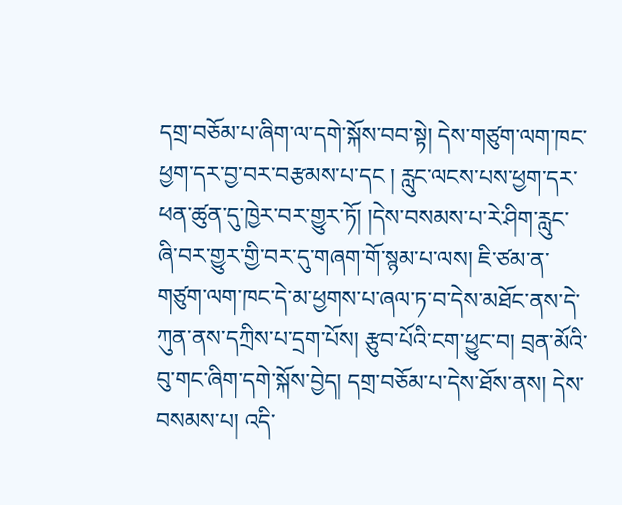དགྲ་བཅོམ་པ་ཞིག་ལ་དགེ་སྐོས་བབ་སྟེ། དེས་གཙུག་ལག་ཁང་ཕྱག་དར་བྱ་བར་བརྩམས་པ་དང ། རླུང་ལངས་པས་ཕྱག་དར་ཕན་ཚུན་དུ་ཁྱེར་བར་གྱུར་ཏོ། །དེས་བསམས་པ་རེ་ཤིག་རླུང་ཞི་བར་གྱུར་གྱི་བར་དུ་གཞག་གོ་སྙམ་པ་ལས། ཇི་ཙམ་ན་གཙུག་ལག་ཁང་དེ་མ་ཕྱགས་པ་ཞལ་ཏ་བ་དེས་མཐོང་ནས་དེ་ཀུན་ནས་དཀྲིས་པ་དྲག་པོས། རྩུབ་པོའི་ངག་ཕྱུང་བ། བྲན་མོའི་བུ་གང་ཞིག་དགེ་སྐོས་བྱེད། དགྲ་བཅོམ་པ་དེས་ཐོས་ནས། དེས་བསམས་པ། འདི་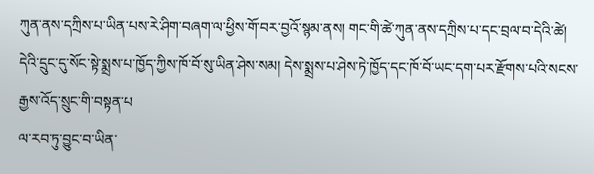ཀུན་ནས་དཀྲིས་པ་ཡིན་པས་རེ་ཤིག་བཞག་ལ་ཕྱིས་གོ་བར་བྱའོ་སྙམ་ནས། གང་གི་ཚེ་ཀུན་ནས་དཀྲིས་པ་དང་བྲལ་བ་དེའི་ཚེ། དེའི་དྲུང་དུ་སོང་སྟེ་སྨྲས་པ་ཁྱོད་ཀྱིས་ཁོ་བོ་སུ་ཡིན་ཤེས་སམ། དེས་སྨྲས་པ་ཤེས་ཏེ་ཁྱོད་དང་ཁོ་བོ་ཡང་དག་པར་རྫོགས་པའི་སངས་རྒྱས་འོད་སྲུང་གི་བསྟན་པ
ལ་རབ་ཏུ་བྱུང་བ་ཡིན་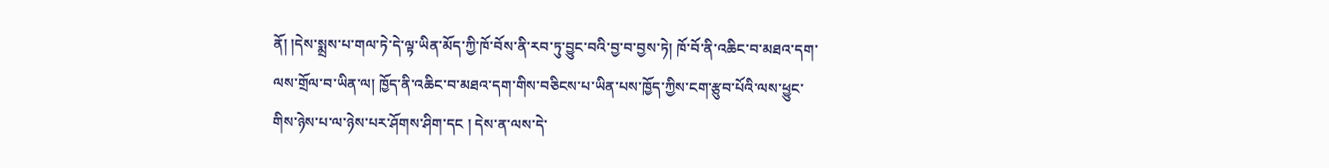ནོ། །དེས་སྨྲས་པ་གལ་ཏེ་དེ་ལྟ་ཡིན་མོད་ཀྱི་ཁོ་བོས་ནི་རབ་ཏུ་བྱུང་བའི་བྱ་བ་བྱས་ཏེ། ཁོ་བོ་ནི་འཆིང་བ་མཐའ་དག་ལས་གྲོལ་བ་ཡིན་ལ། ཁྱོད་ནི་འཆིང་བ་མཐའ་དག་གིས་བཅིངས་པ་ཡིན་པས་ཁྱོད་ཀྱིས་ངག་རྩུབ་པོའི་ལས་ཕྱུང་གིས་ཉེས་པ་ལ་ཉེས་པར་ཤོགས་ཤིག་དང ། དེས་ན་ལས་དེ་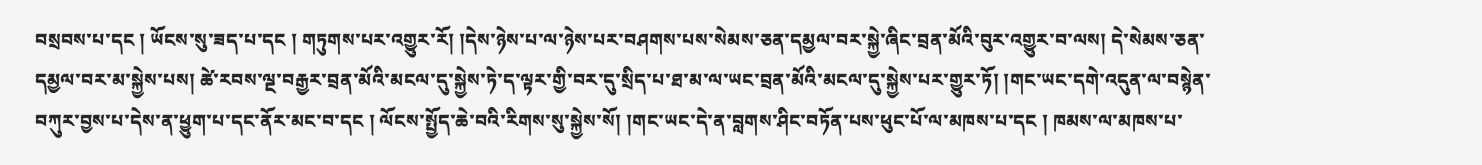བསྲབས་པ་དང ། ཡོངས་སུ་ཟད་པ་དང ། གཏུགས་པར་འགྱུར་རོ། །དེས་ཉེས་པ་ལ་ཉེས་པར་བཤགས་པས་སེམས་ཅན་དམྱལ་བར་སྐྱེ་ཞིང་བྲན་མོའི་བུར་འགྱུར་བ་ལས། དེ་སེམས་ཅན་དམྱལ་བར་མ་སྐྱེས་པས། ཚེ་རབས་ལྔ་བརྒྱར་བྲན་མོའི་མངལ་དུ་སྐྱེས་ཏེ་ད་ལྟར་གྱི་བར་དུ་སྲིད་པ་ཐ་མ་ལ་ཡང་བྲན་མོའི་མངལ་དུ་སྐྱེས་པར་གྱུར་ཏོ། །གང་ཡང་དགེ་འདུན་ལ་བསྙེན་བཀུར་བྱས་པ་དེས་ན་ཕྱུག་པ་དང་ནོར་མང་བ་དང ། ལོངས་སྤྱོད་ཆེ་བའི་རིགས་སུ་སྐྱེས་སོ། །གང་ཡང་དེ་ན་བླགས་ཤིང་བཏོན་པས་ཕུང་པོ་ལ་མཁས་པ་དང ། ཁམས་ལ་མཁས་པ་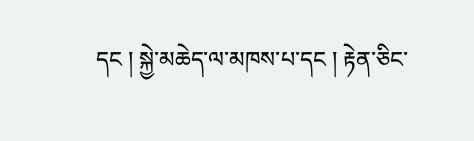དང ། སྐྱེ་མཆེད་ལ་མཁས་པ་དང ། རྟེན་ཅིང་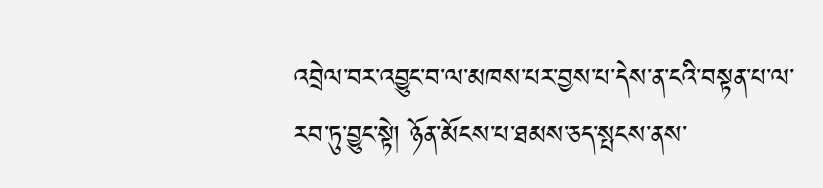འབྲེལ་བར་འབྱུང་བ་ལ་མཁས་པར་བྱས་པ་དེས་ན་ངའི་བསྟན་པ་ལ་རབ་ཏུ་བྱུང་སྟེ། ཉོན་མོངས་པ་ཐམས་ཅད་སྤངས་ནས་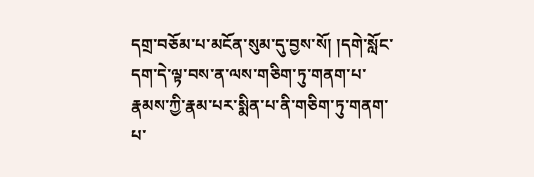དགྲ་བཅོམ་པ་མངོན་སུམ་དུ་བྱས་སོ། །དགེ་སློང་དག་དེ་ལྟ་བས་ན་ལས་གཅིག་ཏུ་གནག་པ་རྣམས་ཀྱི་རྣམ་པར་སྨིན་པ་ནི་གཅིག་ཏུ་གནག་པ་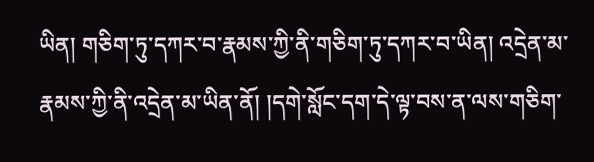ཡིན། གཅིག་ཏུ་དཀར་བ་རྣམས་ཀྱི་ནི་གཅིག་ཏུ་དཀར་བ་ཡིན། འདྲེན་མ་རྣམས་ཀྱི་ནི་འདྲེན་མ་ཡིན་ནོ། །དགེ་སློང་དག་དེ་ལྟ་བས་ན་ལས་གཅིག་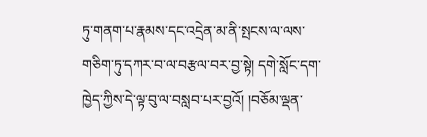ཏུ་གནག་པ་རྣམས་དང་འདྲེན་མ་ནི་སྤངས་ལ་ལས་གཅིག་ཏུ་དཀར་བ་ལ་བརྩལ་བར་བྱ་སྟེ། དགེ་སློང་དག་ཁྱེད་ཀྱིས་དེ་ལྟ་བུ་ལ་བསླབ་པར་བྱའོ། །བཅོམ་ལྡན་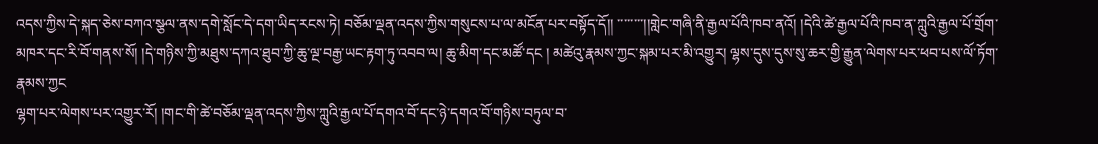འདས་ཀྱིས་དེ་སྐད་ཅེས་བཀའ་སྩལ་ནས་དགེ་སློང་དེ་དག་ཡིད་རངས་ཏེ། བཅོམ་ལྡན་འདས་ཀྱིས་གསུངས་པ་ལ་མངོན་པར་བསྟོད་དོ།། ་་་་་་་་།།གླེང་གཞི་ནི་རྒྱལ་པོའི་ཁབ་ནའོ། །དེའི་ཚེ་རྒྱལ་པོའི་ཁབ་ན་ཀླུའི་རྒྱལ་པོ་གྲོག་མཁར་དང་རི་བོ་གནས་སོ། །དེ་གཉིས་ཀྱི་མཐུས་དཀའ་ཐུབ་ཀྱི་ཆུ་ལྔ་བརྒྱ་ཡང་རྟག་ཏུ་འབབ་ལ། ཆུ་མིག་དང་མཚོ་དང ། མཚེའུ་རྣམས་ཀྱང་སྐམ་པར་མི་འགྱུར། ལྷས་དུས་དུས་སུ་ཆར་གྱི་རྒྱུན་ལེགས་པར་ཕབ་པས་ལོ་ཏོག་རྣམས་ཀྱང
ལྷག་པར་ལེགས་པར་འགྱུར་རོ། །གང་གི་ཚེ་བཅོམ་ལྡན་འདས་ཀྱིས་ཀླུའི་རྒྱལ་པོ་དགའ་བོ་དང་ཉེ་དགའ་བོ་གཉིས་བཏུལ་བ་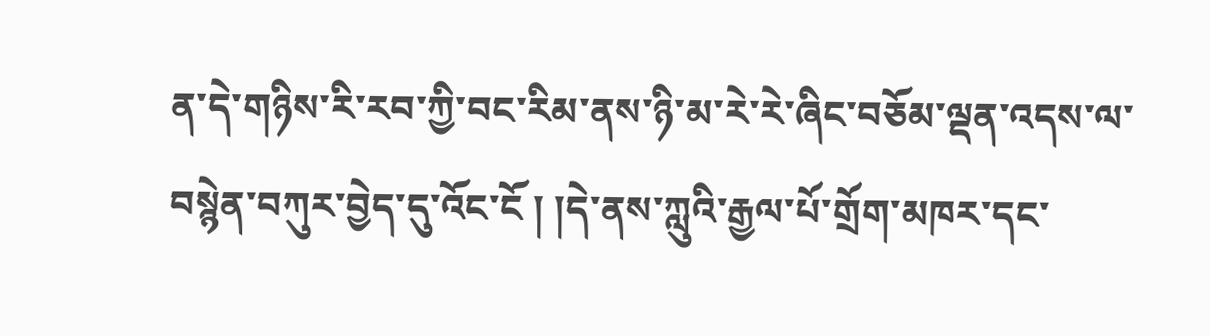ན་དེ་གཉིས་རི་རབ་ཀྱི་བང་རིམ་ནས་ཉི་མ་རེ་རེ་ཞིང་བཅོམ་ལྡན་འདས་ལ་བསྙེན་བཀུར་བྱེད་དུ་འོང་ངོ ། །དེ་ནས་ཀླུའི་རྒྱལ་པོ་གྲོག་མཁར་དང་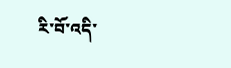རི་བོ་འདི་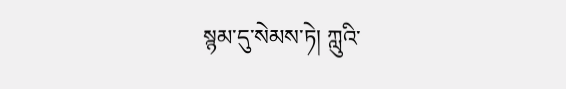སྙམ་དུ་སེམས་ཏེ། ཀླུའི་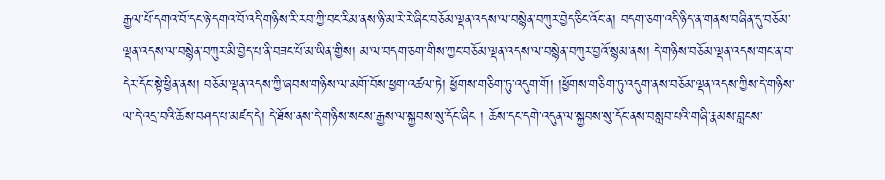རྒྱལ་པོ་དགའ་བོ་དང་ཉེ་དགའ་བོ་འདི་གཉིས་རི་རབ་ཀྱི་བང་རིམ་ནས་ཉི་མ་རེ་རེ་ཞིང་བཅོམ་ལྡན་འདས་ལ་བསྙེན་བཀུར་བྱེད་ཅིང་འོང་ན། བདག་ཅག་འདི་ཉིད་ན་གནས་བཞིན་དུ་བཅོམ་ལྡན་འདས་ལ་བསྙེན་བཀུར་མི་བྱེད་པ་ནི་བཟང་པོ་མ་ཡིན་གྱིས། མ་ལ་བདག་ཅག་གིས་ཀྱང་བཅོམ་ལྡན་འདས་ལ་བསྙེན་བཀུར་བྱའོ་སྙམ་ནས། དེ་གཉིས་བཅོམ་ལྡན་འདས་གང་ན་བ་དེར་དོང་སྟེ་ཕྱིན་ནས། བཅོམ་ལྡན་འདས་ཀྱི་ཞབས་གཉིས་ལ་མགོ་བོས་ཕྱག་འཚལ་ཏེ། ཕྱོགས་གཅིག་ཏུ་འདུག་གོ། །ཕྱོགས་གཅིག་ཏུ་འདུག་ནས་བཅོམ་ལྡན་འདས་ཀྱིས་དེ་གཉིས་ལ་དེ་འདྲ་བའི་ཆོས་བཤད་པ་མཛད་དེ། དེ་ཐོས་ནས་དེ་གཉིས་སངས་རྒྱས་ལ་སྐྱབས་སུ་དོང་ཞིང ། ཆོས་དང་དགེ་འདུན་ལ་སྐྱབས་སུ་དོང་ནས་བསླབ་པའི་གཞི་རྣམས་བླངས་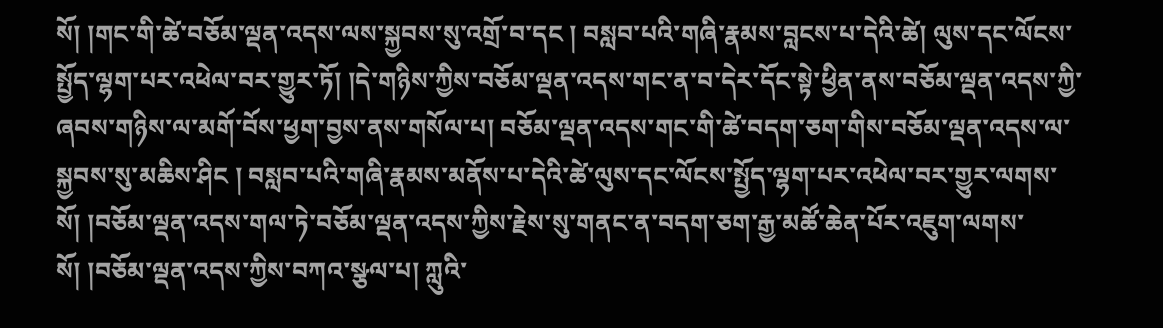སོ། །གང་གི་ཚེ་བཅོམ་ལྡན་འདས་ལས་སྐྱབས་སུ་འགྲོ་བ་དང ། བསླབ་པའི་གཞི་རྣམས་བླངས་པ་དེའི་ཚེ། ལུས་དང་ལོངས་སྤྱོད་ལྷག་པར་འཕེལ་བར་གྱུར་ཏོ། །དེ་གཉིས་ཀྱིས་བཅོམ་ལྡན་འདས་གང་ན་བ་དེར་དོང་སྟེ་ཕྱིན་ནས་བཅོམ་ལྡན་འདས་ཀྱི་ཞབས་གཉིས་ལ་མགོ་བོས་ཕྱག་བྱས་ནས་གསོལ་པ། བཅོམ་ལྡན་འདས་གང་གི་ཚེ་བདག་ཅག་གིས་བཅོམ་ལྡན་འདས་ལ་སྐྱབས་སུ་མཆིས་ཤིང ། བསླབ་པའི་གཞི་རྣམས་མནོས་པ་དེའི་ཚེ་ལུས་དང་ལོངས་སྤྱོད་ལྷག་པར་འཕེལ་བར་གྱུར་ལགས་སོ། །བཅོམ་ལྡན་འདས་གལ་ཏེ་བཅོམ་ལྡན་འདས་ཀྱིས་རྗེས་སུ་གནང་ན་བདག་ཅག་རྒྱ་མཚོ་ཆེན་པོར་འཇུག་ལགས་སོ། །བཅོམ་ལྡན་འདས་ཀྱིས་བཀའ་སྩལ་པ། ཀླུའི་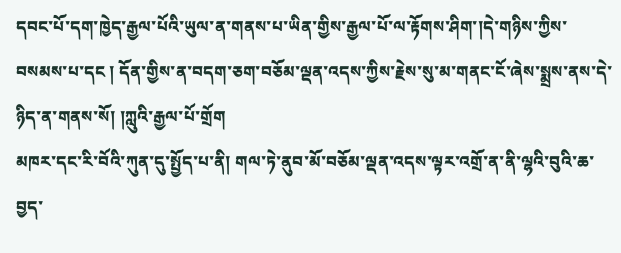དབང་པོ་དག་ཁྱེད་རྒྱལ་པོའི་ཡུལ་ན་གནས་པ་ཡིན་གྱིས་རྒྱལ་པོ་ལ་རྟོགས་ཤིག་།དེ་གཉིས་ཀྱིས་བསམས་པ་དང ། དོན་གྱིས་ན་བདག་ཅག་བཅོམ་ལྡན་འདས་ཀྱིས་རྗེས་སུ་མ་གནང་ངོ་ཞེས་སྨྲས་ནས་དེ་ཉིད་ན་གནས་སོ། །ཀླུའི་རྒྱལ་པོ་གྲོག
མཁར་དང་རི་བོའི་ཀུན་དུ་སྤྱོད་པ་ནི། གལ་ཏེ་ནུབ་མོ་བཅོམ་ལྡན་འདས་ལྟར་འགྲོ་ན་ནི་ལྷའི་བུའི་ཆ་བྱད་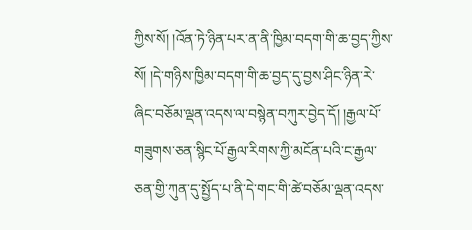ཀྱིས་སོ། །འོན་ཏེ་ཉིན་པར་ན་ནི་ཁྱིམ་བདག་གི་ཆ་བྱད་ཀྱིས་སོ། །དེ་གཉིས་ཁྱིམ་བདག་གི་ཆ་བྱད་དུ་བྱས་ཤིང་ཉིན་རེ་ཞིང་བཅོམ་ལྡན་འདས་ལ་བསྙེན་བཀུར་བྱེད་དོ། །རྒྱལ་པོ་གཟུགས་ཅན་སྙིང་པོ་རྒྱལ་རིགས་ཀྱི་མངོན་པའི་ང་རྒྱལ་ཅན་གྱི་ཀུན་དུ་སྤྱོད་པ་ནི་དེ་གང་གི་ཚེ་བཅོམ་ལྡན་འདས་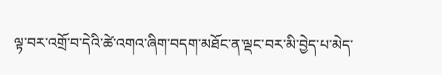ལྟ་བར་འགྲོ་བ་དེའི་ཚེ་འགའ་ཞིག་བདག་མཐོང་ན་ལྡང་བར་མི་བྱེད་པ་མེད་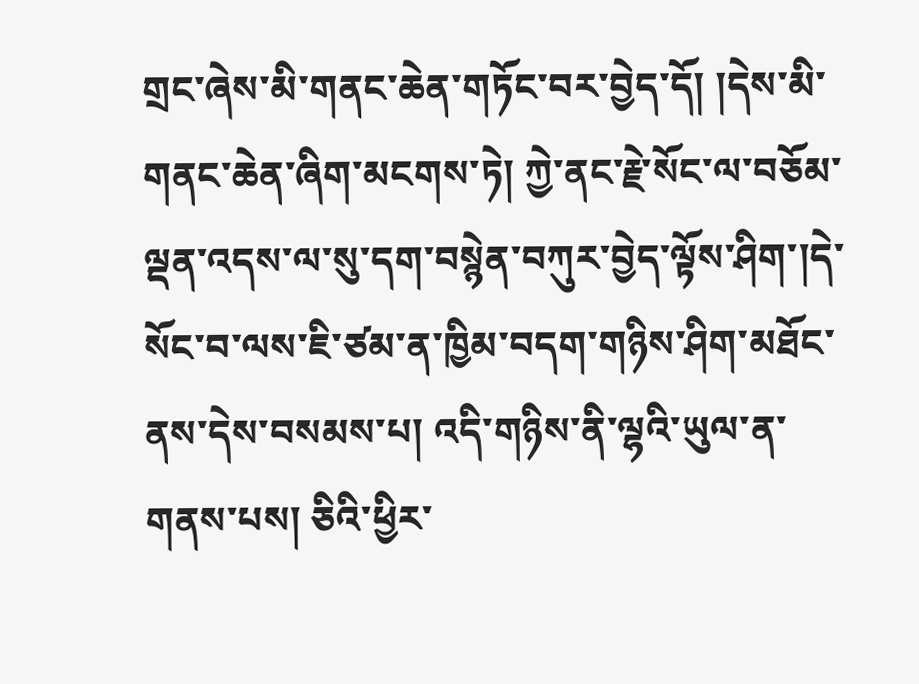གྲང་ཞེས་མི་གནང་ཆེན་གཏོང་བར་བྱེད་དོ། །དེས་མི་གནང་ཆེན་ཞིག་མངགས་ཏེ། ཀྱེ་ནང་རྗེ་སོང་ལ་བཅོམ་ལྡན་འདས་ལ་སུ་དག་བསྙེན་བཀུར་བྱེད་ལྟོས་ཤིག་།དེ་སོང་བ་ལས་ཇི་ཙམ་ན་ཁྱིམ་བདག་གཉིས་ཤིག་མཐོང་ནས་དེས་བསམས་པ། འདི་གཉིས་ནི་ལྷའི་ཡུལ་ན་གནས་པས། ཅིའི་ཕྱིར་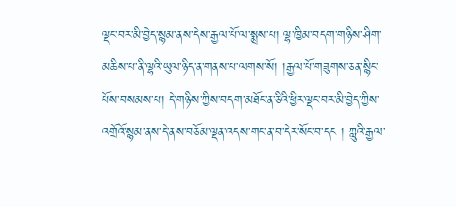ལྡང་བར་མི་བྱེད་སྙམ་ནས་དེས་རྒྱལ་པོ་ལ་སྨྲས་པ། ལྷ་ཁྱིམ་བདག་གཉིས་ཤིག་མཆིས་པ་ནི་ལྷའི་ཡུལ་ཉིད་ན་གནས་པ་ལགས་སོ། །རྒྱལ་པོ་གཟུགས་ཅན་སྙིང་པོས་བསམས་པ། དེ་གཉིས་ཀྱིས་བདག་མཐོང་ན་ཅིའི་ཕྱིར་ལྡང་བར་མི་བྱེད་ཀྱིས་འགྲོའོ་སྙམ་ནས་དེ་ནས་བཅོམ་ལྡན་འདས་གང་ན་བ་དེར་སོང་བ་དང ། ཀླུའི་རྒྱལ་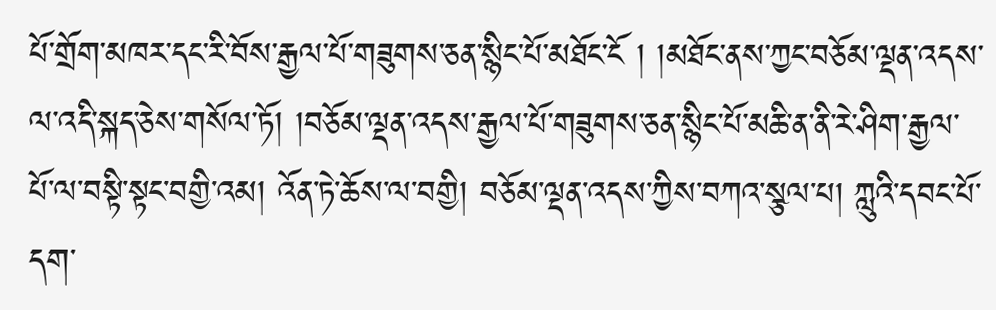པོ་གྲོག་མཁར་དང་རི་བོས་རྒྱལ་པོ་གཟུགས་ཅན་སྙིང་པོ་མཐོང་ངོ ། །མཐོང་ནས་ཀྱང་བཅོམ་ལྡན་འདས་ལ་འདི་སྐད་ཅེས་གསོལ་ཏོ། །བཅོམ་ལྡན་འདས་རྒྱལ་པོ་གཟུགས་ཅན་སྙིང་པོ་མཆི་ན་ནི་རེ་ཤིག་རྒྱལ་པོ་ལ་བསྟི་སྟང་བགྱི་འམ། འོན་ཏེ་ཆོས་ལ་བགྱི། བཅོམ་ལྡན་འདས་ཀྱིས་བཀའ་སྩལ་པ། ཀླུའི་དབང་པོ་དག་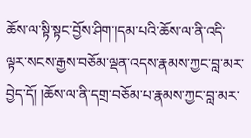ཆོས་ལ་སྟི་སྟང་བྱོས་ཤིག་།དམ་པའི་ཆོས་ལ་ནི་འདི་ལྟར་སངས་རྒྱས་བཅོམ་ལྡན་འདས་རྣམས་ཀྱང་བླ་མར་བྱེད་དོ། །ཆོས་ལ་ནི་དགྲ་བཅོམ་པ་རྣམས་ཀྱང་བླ་མར་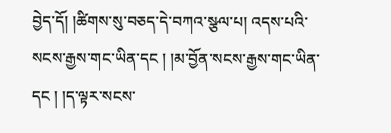བྱེད་དོ། །ཚིགས་སུ་བཅད་དེ་བཀའ་སྩལ་པ། འདས་པའི་སངས་རྒྱས་གང་ཡིན་དང ། །མ་བྱོན་སངས་རྒྱས་གང་ཡིན་དང ། །ད་ལྟར་སངས་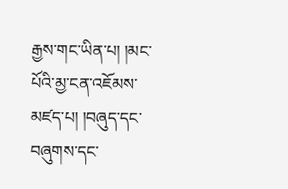རྒྱས་གང་ཡིན་པ། །མང་པོའི་མྱ་ངན་འཇོམས་མཛད་པ། །བཞུད་དང་བཞུགས་དང་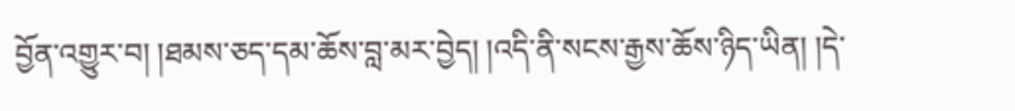བྱོན་འགྱུར་བ། །ཐམས་ཅད་དམ་ཆོས་བླ་མར་བྱེད། །འདི་ནི་སངས་རྒྱས་ཆོས་ཉིད་ཡིན། །དེ་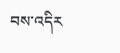བས་འདིར